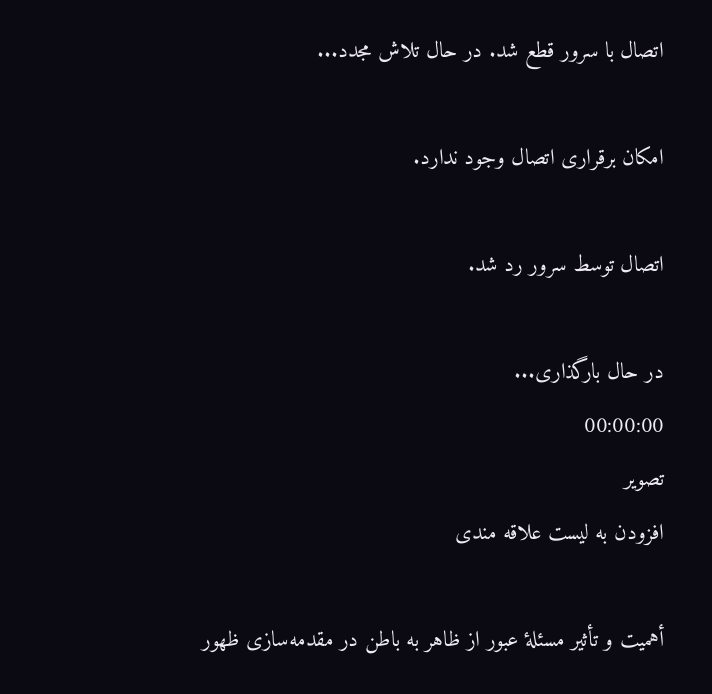اتصال با سرور قطع شد. در حال تلاش مجدد...

امکان برقراری اتصال وجود ندارد.

اتصال توسط سرور رد شد.

در حال بارگذاری...
00:00:00
تصویر
افزودن به لیست علاقه مندی

أهمیت و تأثیر مسئلۀ عبور از ظاهر به باطن در مقدمه‌سازی ظهور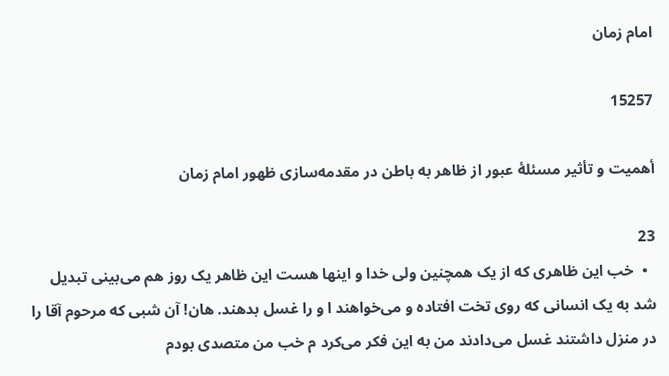امام زمان

15257

أهمیت و تأثیر مسئلۀ عبور از ظاهر به باطن در مقدمه‌سازی ظهور امام زمان

23
  •  خب این ظاهری که از یک همچنین ولی خدا و اینها هست این ظاهر یک روز هم می‌بینی تبدیل شد به یک انسانی که روی تخت افتاده و می‌خواهند ا و را غسل بدهند. هان! آن شبی که مرحوم آقا را در منزل داشتند غسل می‌دادند من به این فکر می‌کرد م خب من متصدی بودم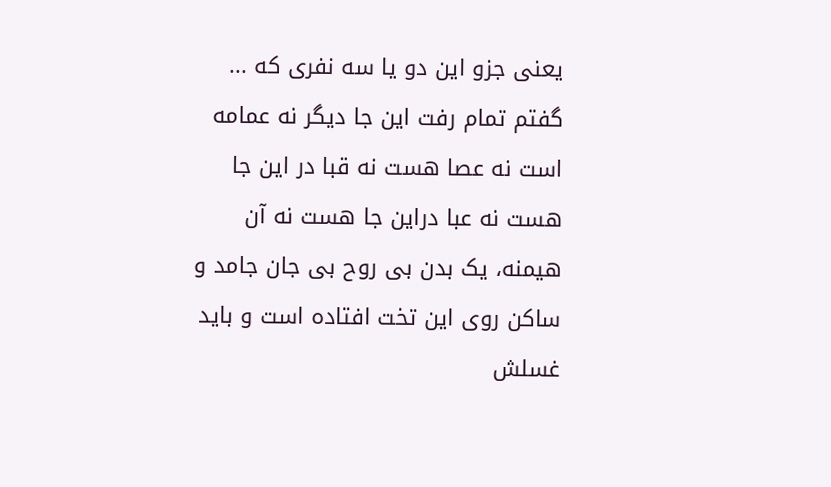یعنی جزو این دو یا سه نفری که ... گفتم تمام رفت این جا دیگر نه عمامه است نه عصا هست نه قبا در این جا هست نه عبا دراین جا هست نه آن هیمنه، یک بدن بی روح بی جان جامد و ساکن روی این تخت افتاده است و باید غسلش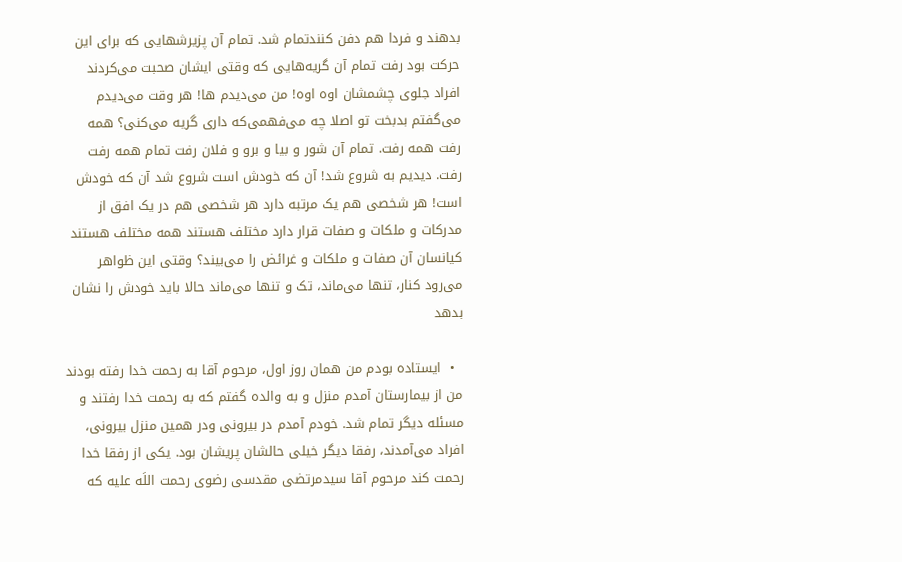بدهند و فردا هم دفن کنندتمام شد. تمام آن پزیرشهایی که برای این حرکت بود رفت تمام آن گریه‌هایی که وقتی ایشان صحبت می‌کردند افراد جلوی چشمشان اوه اوه! من می‌دیدم ها! هر وقت می‌دیدم می‌گفتم بدبخت تو اصلا چه می‌فهمی‌که داری گریه می‌کنی؟ همه رفت همه رفت. تمام آن شور و بیا و برو و فلان رفت تمام همه رفت رفت. دیدیم به شروع شد! آن که خودش است شروع شد آن که خودش است! هر شخصی هم یک مرتبه دارد هر شخصی هم در یک افق از مدرکات و ملکات و صفات قرار دارد مختلف هستند همه مختلف هستند کیانسان آن صفات و ملکات و غرائض را می‌بیند؟ وقتی این ظواهر می‌رود کنار، تنها می‌ماند، تک و تنها می‌ماند حالا باید خودش را نشان بدهد

  •  ایستاده بودم من همان روز اول، مرحوم آقا به رحمت خدا رفته بودند من از بیمارستان آمدم منزل و به والده گفتم که به رحمت خدا رفتند و مسئله دیگر تمام شد. خودم آمدم در بیرونی ودر همین منزل بیرونی، افراد می‌آمدند، رفقا دیگر خیلی حالشان پریشان بود. یکی از رفقا خدا رحمت کند مرحوم آقا سیدمرتضی مقدسی رضوی رحمت اللَه علیه که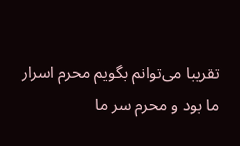تقریبا می‌توانم بگویم محرم اسرار ما بود و محرم سر ما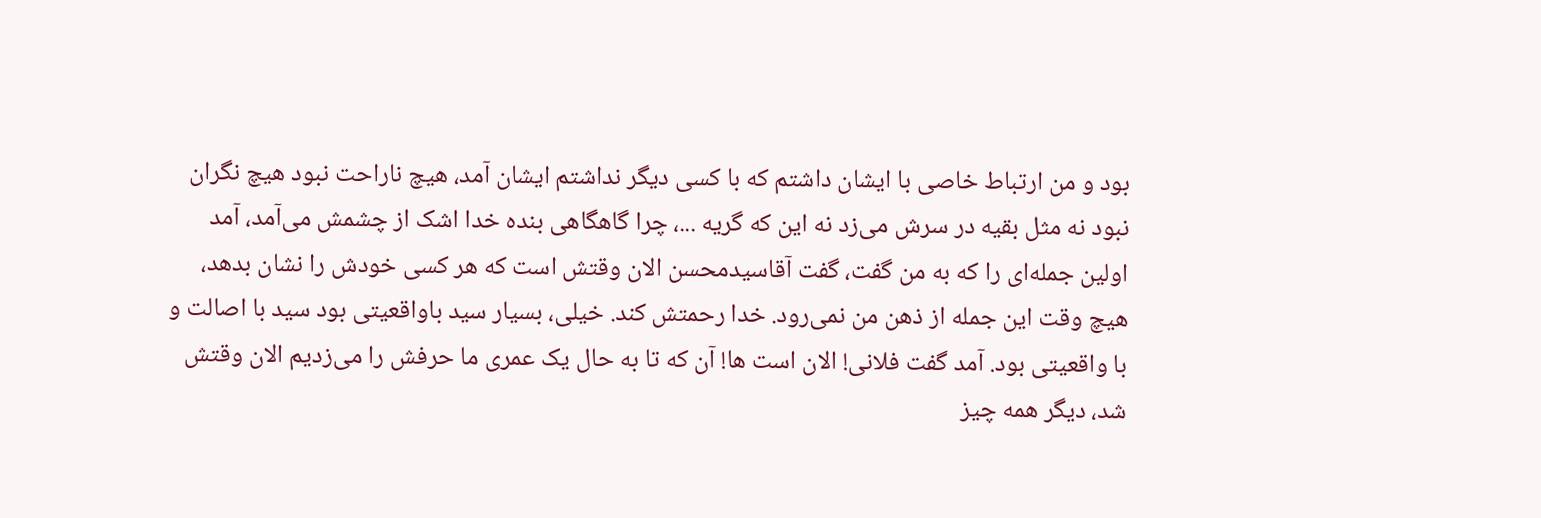بود و من ارتباط خاصی با ایشان داشتم که با کسی دیگر نداشتم ایشان آمد، هیچ ناراحت نبود هیچ نگران نبود نه مثل بقیه در سرش می‌زد نه این که گریه ...، چرا گاهگاهی بنده خدا اشک از چشمش می‌آمد، آمد اولین جمله‌ای را که به من گفت، گفت آقاسیدمحسن الان وقتش است که هر کسی خودش را نشان بدهد، هیچ وقت این جمله از ذهن من نمی‌رود. خدا رحمتش کند. خیلی، بسیار سید باواقعیتی بود سید با اصالت و با واقعیتی بود. آمد گفت فلانی! الان است ها! آن که تا به حال یک عمری ما حرفش را می‌زدیم الان وقتش شد، دیگر همه چیز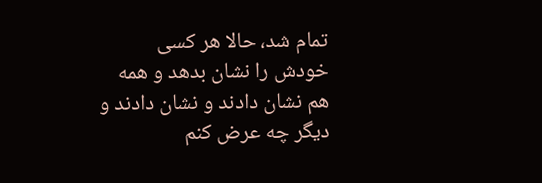تمام شد، حالا هر کسی خودش را نشان بدهد و همه هم نشان دادند و نشان دادند و دیگر چه عرض کنم‌